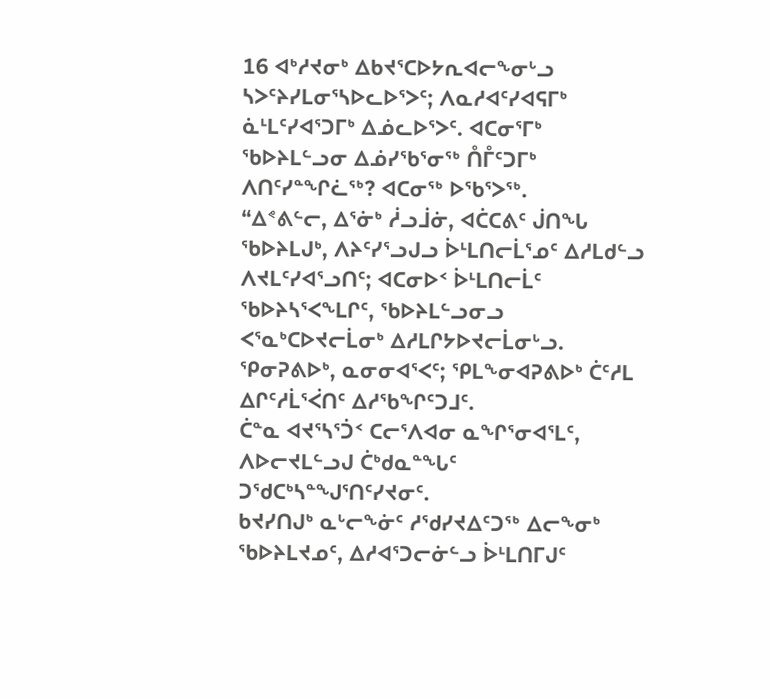16 ᐊᒃᓱᔪᓂᒃ ᐃᑲᔪᕐᑕᐅᔭᕆᐊᓕᖕᓂᒡᓗ ᓴᐳᑦᔨᓯᒪᓂᕐᓴᐅᓚᐅᕐᐳᑦ; ᐱᓇᓱᐊᑦᓯᐊᕋᒥᒃ ᓈᒻᒪᑦᓯᐊᕐᑐᒥᒃ ᐃᓅᓚᐅᕐᐳᑦ. ᐊᑕᓂᕐᒥᒃ ᖃᐅᔨᒪᓪᓗᓂ ᐃᓅᓯᖃᕐᓂᖅ ᑍᒤᑦᑐᒥᒃ ᐱᑎᑦᓯᓐᖏᓛᖅ? ᐊᑕᓂᖅ ᐅᖃᕐᐳᖅ.
“ᐃᕝᕕᓪᓕ, ᐃᕐᓃᒃ ᓲᓗᒨᓃ, ᐊᑖᑕᕕᑦ ᒎᑎᖓ ᖃᐅᔨᒪᒍᒃ, ᐱᔨᑦᓯᕐᓗᒍᓗ ᐆᒻᒪᑎᓕᒫᕐᓄᑦ ᐃᓱᒪᑯᓪᓗ ᐱᔪᒪᑦᓯᐊᕐᓗᑎᑦ; ᐊᑕᓂᐅᑉ ᐆᒻᒪᑎᓕᒫᑦ ᖃᐅᔨᓴᕐᐸᖕᒪᒋᑦ, ᖃᐅᔨᒪᓪᓗᓂᓗ ᐸᕐᓇᒃᑕᐅᔪᓕᒫᓂᒃ ᐃᓱᒪᒋᔭᐅᔪᓕᒫᓂᒡᓗ. ᕿᓂᕈᕕᐅᒃ, ᓇᓂᓂᐊᕐᐸᑦ; ᕿᒪᖕᓂᐊᕈᕕᐅᒃ ᑖᑦᓱᒪ ᐃᒋᑦᓱᒫᕐᐹᑎᑦ ᐃᓱᖃᖏᑦᑐᒧᑦ.
ᑖᓐᓇ ᐊᔪᕐᓴᕐᑑᑉ ᑕᓕᕐᐱᐊᓂ ᓇᖏᕐᓂᐊᕐᒪᑦ, ᐱᐅᓕᔪᒪᓪᓗᒍ ᑖᒃᑯᓇᓐᖓᑦ ᑐᖁᑕᒃᓴᓐᖑᕐᑎᑦᓯᔪᓂᑦ.
ᑲᔪᓯᑎᒍᒃ ᓇᒡᓕᖕᓃᑦ ᓱᖁᓯᔪᐃᑦᑐᖅ ᐃᓕᖕᓂᒃ ᖃᐅᔨᒪᔪᓄᑦ, ᐃᓱᐊᕐᑐᓕᓃᓪᓗ ᐆᒻᒪᑎᒥᒍᑦ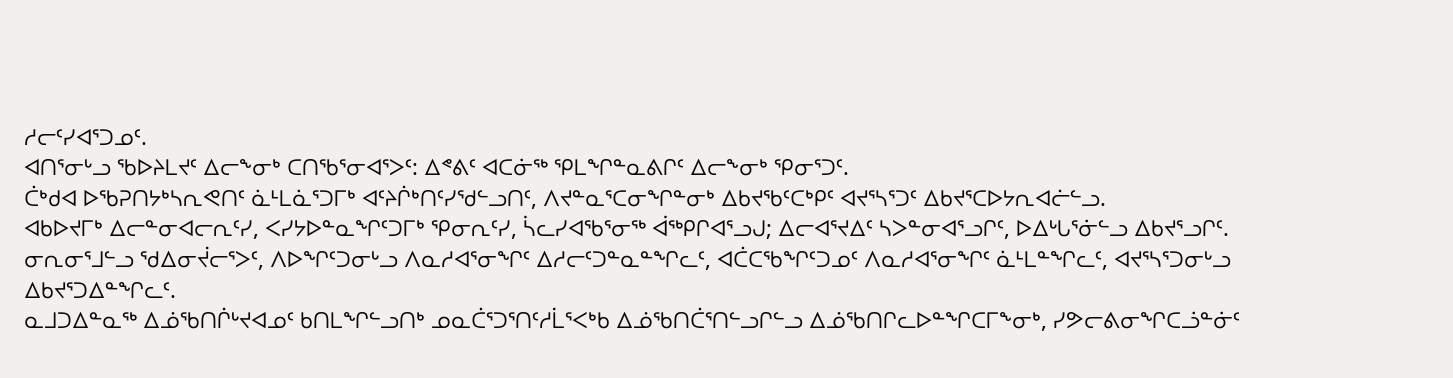ᓱᓕᑦᓯᐊᕐᑐᓄᑦ.
ᐊᑎᕐᓂᒡᓗ ᖃᐅᔨᒪᔪᑦ ᐃᓕᖕᓂᒃ ᑕᑎᖃᕐᓂᐊᕐᐳᑦ: ᐃᕝᕕᑦ ᐊᑕᓃᖅ ᕿᒪᖏᓐᓇᕕᒋᑦ ᐃᓕᖕᓂᒃ ᕿᓂᕐᑐᑦ.
ᑖᒃᑯᐊ ᐅᖃᕈᑎᔭᒃᓴᕆᕙᑎᑦ ᓈᒻᒪᓈᕐᑐᒥᒃ ᐊᑦᔨᒌᒃᑎᑦᓯᖁᓪᓗᑎᑦ, ᐱᔪᓐᓇᕐᑕᓂᖏᓐᓂᒃ ᐃᑲᔪᖃᑦᑕᒃᑭᑦ ᐊᔪᕐᓴᕐᑐᑦ ᐃᑲᔪᕐᑕᐅᔭᕆᐊᓖᓪᓗ.
ᐊᑲᐅᔪᒥᒃ ᐃᓕᓐᓂᐊᓕᕆᑦᓯ, ᐸᓯᔭᐅᓐᓇᖏᑦᑐᒥᒃ ᕿᓂᕆᑦᓯ, ᓵᓚᓯᐊᖃᕐᓂᖅ ᐋᖅᑭᒋᐊᕐᓗᒍ; ᐃᓕᐊᕐᔪᐃᑦ ᓴᐳᓐᓂᐊᕐᓗᒋᑦ, ᐅᐃᒡᒐᕐᓃᓪᓗ ᐃᑲᔪᕐᓗᒋᑦ.
ᓂᕆᓂᕐᒧᓪᓗ ᖁᐃᓂᔫᓕᕐᐳᑦ, ᐱᐅᖏᑦᑐᓂᒡᓗ ᐱᓇᓱᐊᕐᓂᖏᑦ ᐃᓱᓕᑦᑐᓐᓇᓐᖏᓚᑦ, ᐊᑖᑕᖃᖏᑦᑐᓄᑦ ᐱᓇᓱᐊᕐᓂᖏᑦ ᓈᒻᒪᓐᖏᓚᑦ, ᐊᔪᕐᓴᕐᑐᓂᒡᓗ ᐃᑲᔪᕐᑐᐃᓐᖏᓚᑦ.
ᓇᒧᑐᐃᓐᓇᖅ ᐃᓅᖃᑎᒌᒡᔪᐊᓄᑦ ᑲᑎᒪᖏᓪᓗᑎᒃ ᓄᓇᑖᕐᑐᕐᑎᑦᓱᒫᕐᐸᒃᑲ ᐃᓅᖃᑎᑖᕐᑎᓪᓗᒋᓪᓗ ᐃᓅᖃᑎᒋᓚᐅᓐᖏᑕᒥᖕᓂᒃ, ᓯᕗᓕᕕᓂᖏᑕᓘᓐᓃᑦ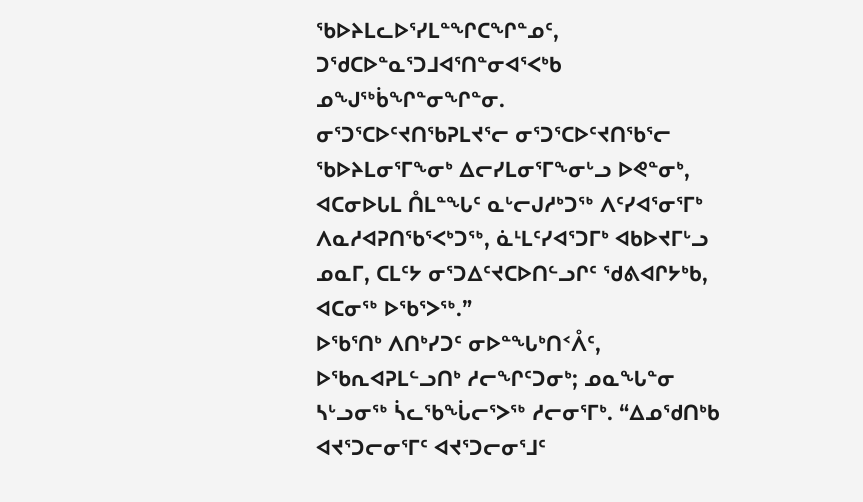ᖃᐅᔨᒪᓚᐅᕐᓯᒪᓐᖏᑕᖏᓐᓄᑦ, ᑐᖁᑕᐅᓐᓇᕐᑐᒧᐊᕐᑎᓐᓂᐊᕐᐸᒃᑲ ᓄᖑᖅᑳᖏᓐᓂᖏᓐᓂ.
ᓂᕐᑐᕐᑕᐅᑦᔪᑎᖃᕈᒪᔪᕐᓕ ᓂᕐᑐᕐᑕᐅᑦᔪᑎᖃᕐᓕ ᖃᐅᔨᒪᓂᕐᒥᖕᓂᒃ ᐃᓕᓯᒪᓂᕐᒥᖕᓂᒡᓗ ᐅᕙᓐᓂᒃ, ᐊᑕᓂᐅᒐᒪ ᑍᒪᓐᖓᑦ ᓇᒡᓕᒍᓱᒃᑐᖅ ᐱᑦᓯᐊᕐᓂᕐᒥᒃ ᐱᓇᓱᐊᕈᑎᖃᕐᐸᒃᑐᖅ, ᓈᒻᒪᑦᓯᐊᕐᑐᒥᒃ ᐊᑲᐅᔪᒥᒡᓗ ᓄᓇᒥ, ᑕᒪᑦᔭ ᓂᕐᑐᐃᑦᔪᑕᐅᑎᓪᓗᒋᑦ ᖁᕕᐊᒋᔭᒃᑲ, ᐊᑕᓂᖅ ᐅᖃᕐᐳᖅ.”
ᐅᖃᕐᑎᒃ ᐱᑎᒃᓯᑐᑦ ᓂᐅᓐᖓᒃᑎᑉᐰᑦ, ᐅᖃᕆᐊᕈᒪᓪᓗᑎᒃ ᓱᓕᖏᑦᑐᓂᒃ; ᓄᓇᖓᓐᓂ ᓴᒡᓗᓂᖅ ᓵᓚᖃᖔᓕᕐᐳᖅ ᓱᓕᓂᕐᒥᒃ. “ᐃᓄᖁᑎᒃᑲ ᐊᔪᕐᑐᓕᓂᕐᒥᑦ ᐊᔪᕐᑐᓕᓂᕐᒧᑦ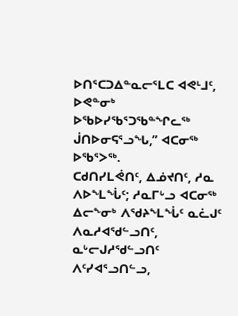ᐅᑎᕐᑕᑐᐃᓐᓇᓕᕐᒪᑕ ᐊᕙᒻᒧᑦ, ᐅᕙᓐᓂᒃ ᐅᖃᐅᓯᖃᕐᑐᖃᓐᖏᓚᖅ ᒎᑎᐅᓂᕋᕐᓗᖓ,” ᐊᑕᓂᖅ ᐅᖃᕐᐳᖅ.
ᑕᑯᑎᓯᒪᕚᑎᑦ, ᐃᓅᔪᑎᑦ, ᓱᓇ ᐱᐅᖕᒪᖔᑦ; ᓱᓇᒥᒡᓗ ᐊᑕᓂᖅ ᐃᓕᖕᓂᒃ ᐱᖁᔨᖕᒪᖔᑦ ᓇᓛᒍᑦ ᐱᓇᓱᐊᖁᓪᓗᑎᑦ, ᓇᒡᓕᒍᓱᖁᓪᓗᑎᑦ ᐱᑦᓯᐊᕐᓗᑎᓪᓗ,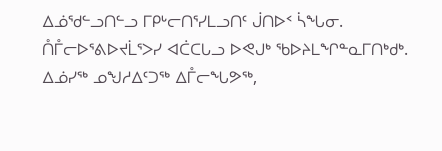ᐃᓅᖁᓪᓗᑎᓪᓗ ᒥᑭᒡᓕᑎᕐᓯᒪᓗᑎᑦ ᒎᑎᐅᑉ ᓵᖓᓂ.
ᑍᒤᓕᐅᕐᕕᐅᔪᒫᕐᐳᓯ ᐊᑖᑕᒐᓗ ᐅᕙᒍᒃ ᖃᐅᔨᒪᖏᓐᓇᒥᑎᒃᑯᒃ.
ᐃᓅᓯᖅ ᓄᖑᓱᐃᑦᑐᖅ ᐃᒤᓕᖓᕗᖅ,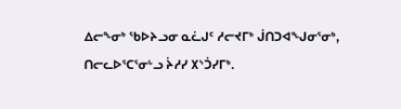ᐃᓕᖕᓂᒃ ᖃᐅᔨᓗᓂ ᓇᓛᒍᑦ ᓱᓕᔪᒥᒃ ᒎᑎᑐᐊᖑᓂᕐᓂᒃ, ᑎᓕᓚᐅᕐᑕᕐᓂᒡᓗ ᔩᓱᓯ ᙭ᔅᑑᓯᒥᒃ.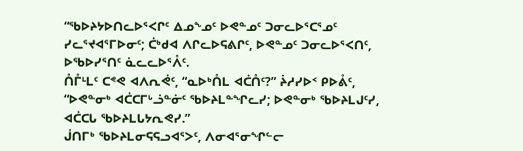“ᖃᐅᔨᔭᐅᑎᓚᐅᕐᐸᒋᑦ ᐃᓄᖕᓄᑦ ᐅᕙᓐᓄᑦ ᑐᓂᓚᐅᕐᑕᕐᓄᑦ ᓯᓚᕐᔪᐊᕐᒥᐅᓂᑦ; ᑖᒃᑯᐊ ᐱᒋᓚᐅᕋᕕᒋᑦ, ᐅᕙᓐᓄᑦ ᑐᓂᓚᐅᕐᐸᑎᑦ, ᐅᖃᐅᓯᕐᑎᑦ ᓈᓚᓚᐅᕐᐰᑦ.
ᑍᒤᒻᒪᑦ ᑕᕝᕙ ᐊᐱᕆᕚᑦ, “ᓇᐅᒃᑍᒪ ᐊᑖᑍᑦ?” ᔩᓱᓯᐅᑉ ᑭᐅᕔᑦ, “ᐅᕙᓐᓂᒃ ᐊᑖᑕᒥᒡᓘᓐᓃᑦ ᖃᐅᔨᒪᓐᖏᓚᓯ; ᐅᕙᓐᓂᒃ ᖃᐅᔨᒪᒍᑦᓯ, ᐊᑖᑕᒐ ᖃᐅᔨᒪᒐᔭᕆᕙᓯ.”
ᒎᑎᒥᒃ ᖃᐅᔨᒪᓂᕋᕋᓗᐊᕐᐳᑦ, ᐱᓂᐊᕐᓂᖏᓪᓕ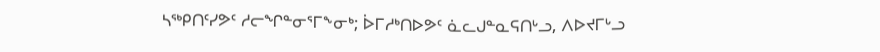ᓴᖅᑭᑎᑦᓯᕗᑦ ᓱᓕᖏᓐᓂᕐᒥᖕᓂᒃ; ᐆᒥᓱᒃᑎᐅᕗᑦ ᓈᓚᒍᓐᓇᕋᑎᒡᓗ, ᐱᐅᔪᒥᒡᓗ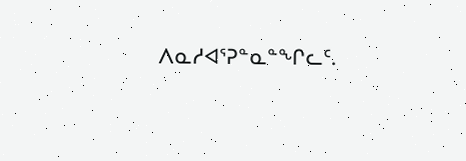ᐱᓇᓱᐊᕐᕈᓐᓇᓐᖏᓚᑦ.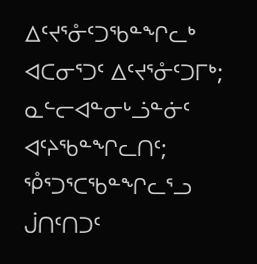ᐃᑦᔪᕐᓁᑦᑐᖃᓐᖏᓚᒃ ᐊᑕᓂᕐᑐᑦ ᐃᑦᔪᕐᓁᑦᑐᒥᒃ; ᓇᓪᓕᐊᓐᓂᒡᓘᓐᓃᑦ ᐊᑦᔨᖃᓐᖏᓚᑎᑦ; ᕾᕐᑐᕐᑕᖃᓐᖏᓚᕐᓗ ᒎᑎᑦᑎᑐᑦ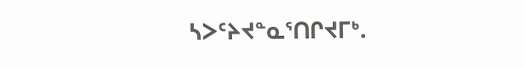ᓴᐳᑦᔨᔪᓐᓇᕐᑎᒋᔪᒥᒃ.